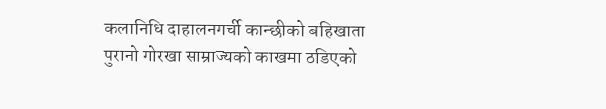कलानिधि दाहालनगर्ची कान्छीको बहिखाता
पुरानो गोरखा साम्राज्यको काखमा ठडिएको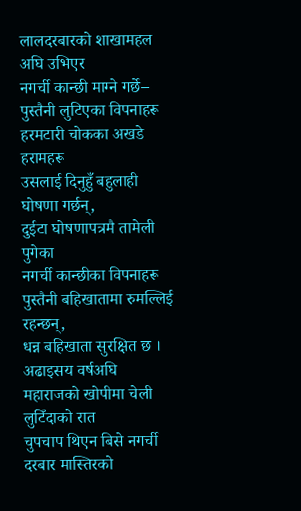लालदरबारको शाखामहल अघि उभिएर
नगर्ची कान्छी माग्ने गर्छे–
पुस्तैनी लुटिएका विपनाहरू
हरमटारी चोकका अखडे हरामहरू
उसलाई दिनुहुँ बहुलाही घोषणा गर्छन्,
दुईटा घोषणापत्रमै तामेली पुगेका
नगर्ची कान्छीका विपनाहरू
पुस्तैनी बहिखातामा रुमल्लिई रहन्छन्,
धन्न बहिखाता सुरक्षित छ ।
अढाइसय वर्षअघि
महाराजको खोपीमा चेली लुटिँदाको रात
चुपचाप थिएन बिसे नगर्ची
दरबार मास्तिरको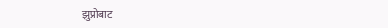झुप्रोबाट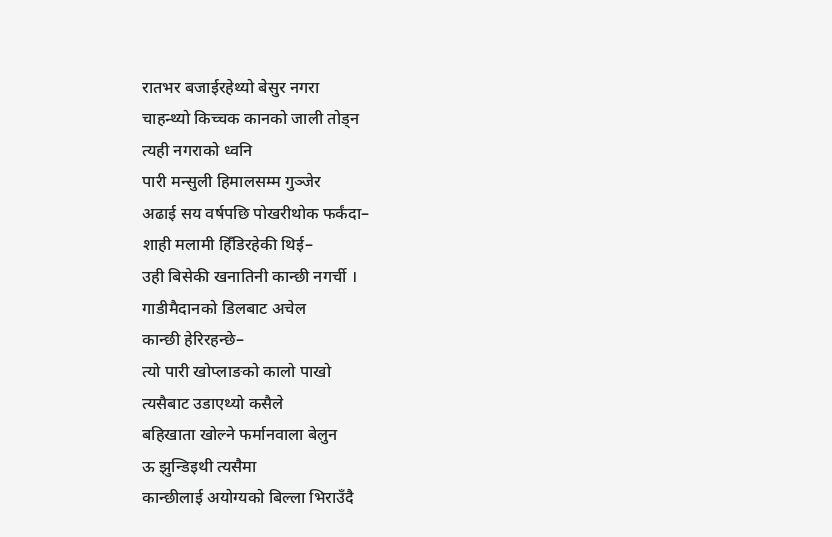रातभर बजाईरहेथ्यो बेसुर नगरा
चाहन्थ्यो किच्चक कानको जाली तोड्न
त्यही नगराको ध्वनि
पारी मन्सुली हिमालसम्म गुञ्जेर
अढाई सय वर्षपछि पोखरीथोक फर्कंदा–
शाही मलामी हिँडिरहेकी थिई–
उही बिसेकी खनातिनी कान्छी नगर्ची ।
गाडीमैदानको डिलबाट अचेल
कान्छी हेरिरहन्छे–
त्यो पारी खोप्लाङको कालो पाखो
त्यसैबाट उडाएथ्यो कसैले
बहिखाता खोल्ने फर्मानवाला बेलुन
ऊ झुन्डिइथी त्यसैमा
कान्छीलाई अयोग्यको बिल्ला भिराउँदै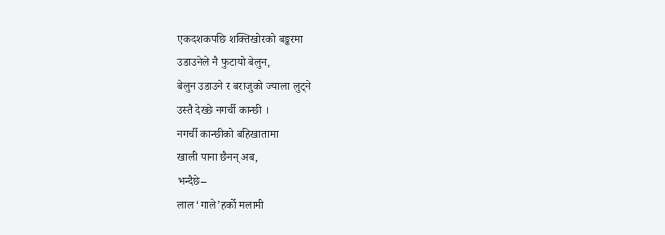एकदशकपछि शक्तिखोरको बङ्करमा
उडाउनेले नै फुटायो बेलुन,
बेलुन उडाउने र बराजुको ज्याला लुट्ने
उस्तै देख्छे नगर्ची कान्छी ।
नगर्ची कान्छीको बहिखातामा
खाली पाना छैनन् अब,
भन्दैछे–
लाल‘गाले’हर्को मलामी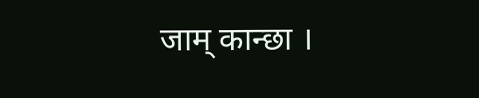जाम् कान्छा ।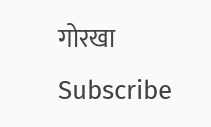गोरखा
Subscribe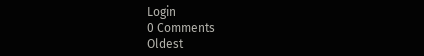Login
0 Comments
Oldest